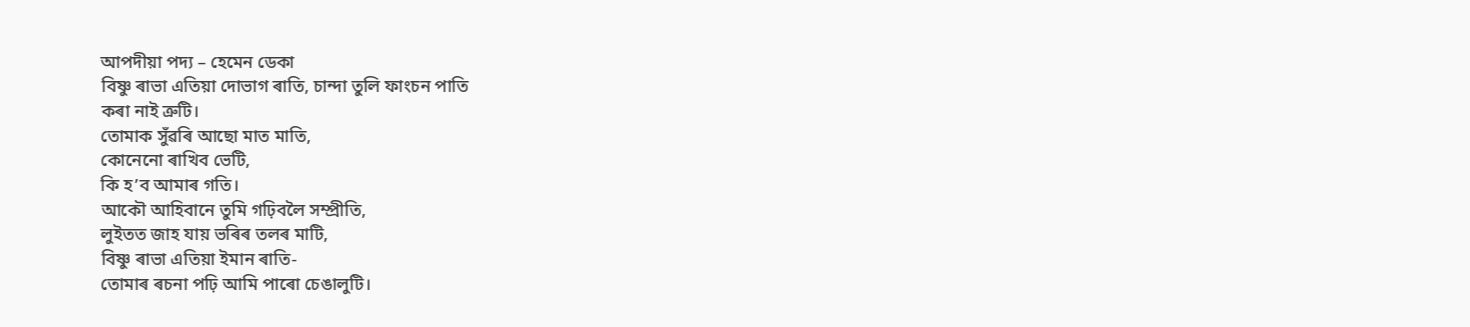আপদীয়া পদ্য – হেমেন ডেকা
বিষ্ণু ৰাভা এতিয়া দোভাগ ৰাতি, চান্দা তুলি ফাংচন পাতি
কৰা নাই ত্ৰুটি।
তোমাক সুঁৱৰি আছো মাত মাতি,
কোনেনো ৰাখিব ভেটি,
কি হ’ব আমাৰ গতি।
আকৌ আহিবানে তুমি গঢ়িবলৈ সম্প্রীতি,
লুইতত জাহ যায় ভৰিৰ তলৰ মাটি,
বিষ্ণু ৰাভা এতিয়া ইমান ৰাতি-
তোমাৰ ৰচনা পঢ়ি আমি পাৰো চেঙালুটি।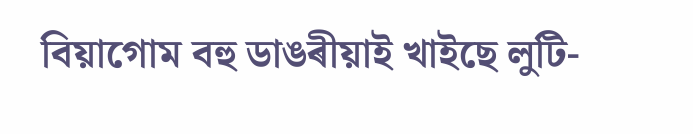বিয়াগোম বহু ডাঙৰীয়াই খাইছে লুটি-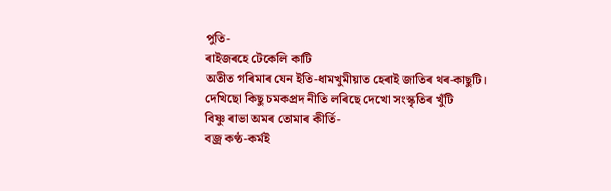পুতি-
ৰাইজৰহে টেকেলি কাটি
অতীত গৰিমাৰ যেন ইতি-ধামখুমীয়াত হেৰাই জাতিৰ থৰ-কাছুটি।
দেখিছো কিছু চমকপ্রদ নীতি লৰিছে দেখো সংস্কৃতিৰ খুঁটি
বিষ্ণু ৰাভা অমৰ তোমাৰ কীৰ্তি-
বজ্র কণ্ঠ-কৰ্মই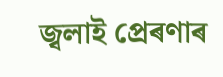জ্বলাই প্রেৰণাৰ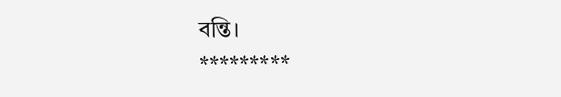বন্তি।
*********